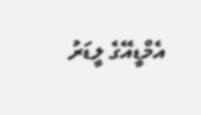އެމްޑީއޭގެ ލީޑަރު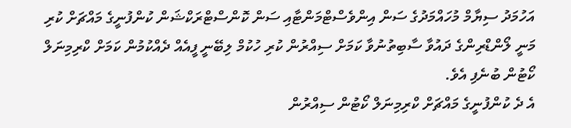އަހުމަދު ސިޔާމް މުހައްމަދުގެ ސަން އިންވެސްޓްމަންޓާއި ސަން ކޮންސްޓްރަކްޝަން ކުންފުނީގެ މައްޗަށް ކުރި މަނީ ލޯންޑްރިންގެ ދައުވާ ސާބިތުނުވާ ކަމަށް ސިއްރުން ކުރި ހުކުމް ލިބޭނީ ފީއެއް ދެއްކުމުން ކަމަށް ކްރިމިނަލް ކޯޓުން ބުނެފި އެވެ.
އެ ދެ ކުންފުނީގެ މައްޗަށް ކްރިމިނަލް ކޯޓުން ސިއްރުން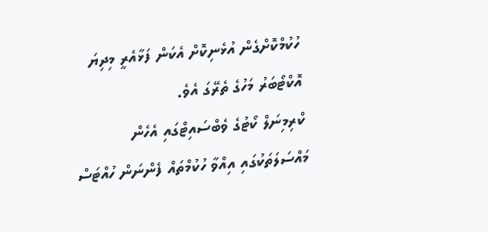ހުކުމްކޮށްގެން އުޅެނިކޮށް އެކަން ފަޅާއެރީ މިދިޔަ އޮކްޓޯބަރު މަހުގެ ތެރޭގަ އެވެ.
ކްރިމިނަލް ކޯޓުގެ ވެބްސައިޓްގައި އެހެން މައްސަލަތަކުގައި އިއްވާ ހުކުމްތައް ފެންނަން ހުއްޓަސް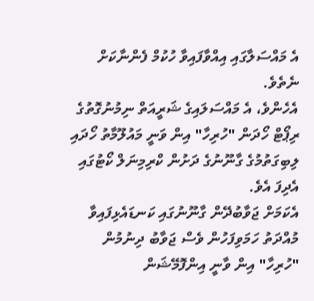އެ މައްސަލާގައި އިއްވާފައިވާ ހުކުމް ފެންނާކަށް ނެތެވެ.
އެހެންވެ، އެ މައްސަލައިގެ ޝަރީއަތް ނިމުނުގޮތުގެ ރިޕޯޓް ހޯދަން "ހުރިހާ" އިން ވަނީ މައުލޫމާތު ހޯދައި ލިބިގަތުމުގެ ގާނޫނުގެ ދަށުން ކްރިމިނަލް ކޯޓުގައި އެދިފަ އެވެ.
އެކަމަށް ޖަވާބުދޭން ގާނޫނުގައި ކަނޑައެޅިފައިވާ މުއްދަތު ހަމަވިފަހުން ވެސް ޖަވާބު ދިނުމުން "ހުރިހާ" އިން ވާނީ އިންފޮމޭޝަން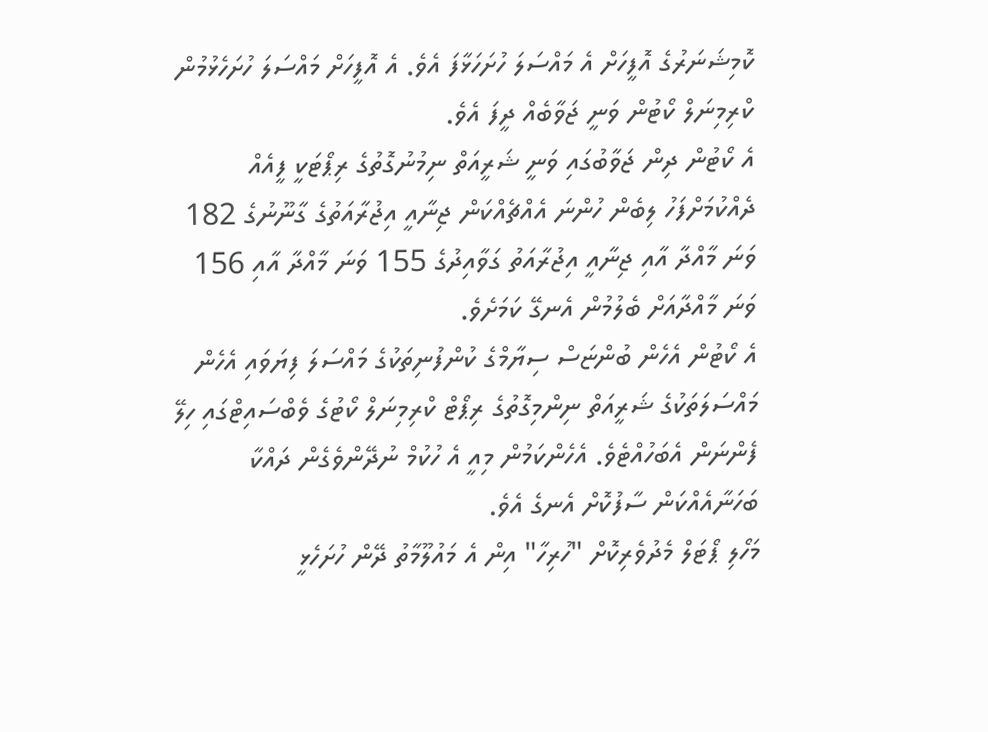ކޮމިޝަނަރުގެ އޮފީހަށް އެ މައްސަލަ ހުށަހަޅާފަ އެވެ. އެ އޮފީހަށް މައްސަލަ ހުށަހެޅުމުން ކްރިމިނަލް ކޯޓުން ވަނީ ޖަވާބެއް ދީފަ އެވެ.
އެ ކޯޓުން ދިން ޖަވާބުގައި ވަނީ ޝަރީއަތް ނިމުނުގޮތުގެ ރިޕޯޓަކީ ފީއެއް ދެއްކުމަށްފަހު ލިބެން ހުންނަ އެއްޗެއްކަން ޖިނާއީ އިޖުރާއަތުގެ ގާނޫނުގެ 182 ވަނަ މާއްދާ އާއި ޖިނާއީ އިޖުރާއަތު ގަވާއިދުގެ 155 ވަނަ މާއްދާ އާއި 156 ވަނަ މާއްދާއަށް ބެލުމުން އެނގޭ ކަމަށެވެ.
އެ ކޯޓުން އެހެން ބުންޏަސް ސިޔާމްގެ ކުންފުނިތަކުގެ މައްސަލަ ފިޔަވައި އެހެން މައްސަލަތަކުގެ ޝަރީއަތް ނިންމިގޮތުގެ ރިޕޯޓް ކްރިމިނަލް ކޯޓުގެ ވެބްސައިޓްގައި ހިލޭ ފެންނަން އެބަހުއްޓެވެ. އެހެންކަމުން މިއީ އެ ހުކުމް ނުދޭންވެގެން ދައްކާ ބަހަނާއެއްކަން ސާފުކޮށް އެނގެ އެވެ.
މަހޯލި ޕޯޓަލް މެދުވެރިކޮށް "ހުރިހާ" އިން އެ މައުލޫމާތު ދޭން ހުށަހެޅީ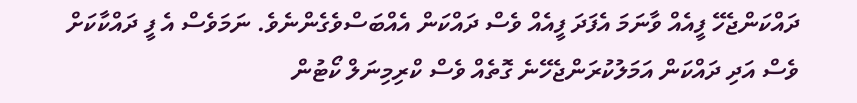ދައްކަންޖެހޭ ފީއެއް ވާނަމަ އެފަދަ ފީއެއް ވެސް ދައްކަން އެއްބަސްވެގެންނެވެ. ނަމަވެސް އެ ފީ ދައްކާކަށް ވެސް އަދި ދައްކަން އަމަލުކުރަންޖެހޭނެ ގޮތެއް ވެސް ކްރިމިނަލް ކޯޓުން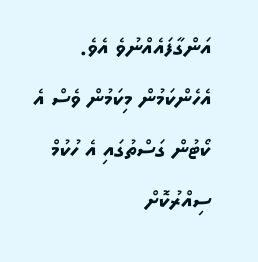އަންގާފައެއްނުވެ އެވެ. އެހެންކަމުން މިކަމުން ވެސް އެ ކޯޓުން ގަސްތުގައި އެ ހުކުމް ސިއްރުކޮށް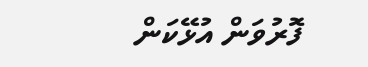ފޮރުވަން އުޅޭކަން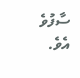ސާފުވެ އެވެ.